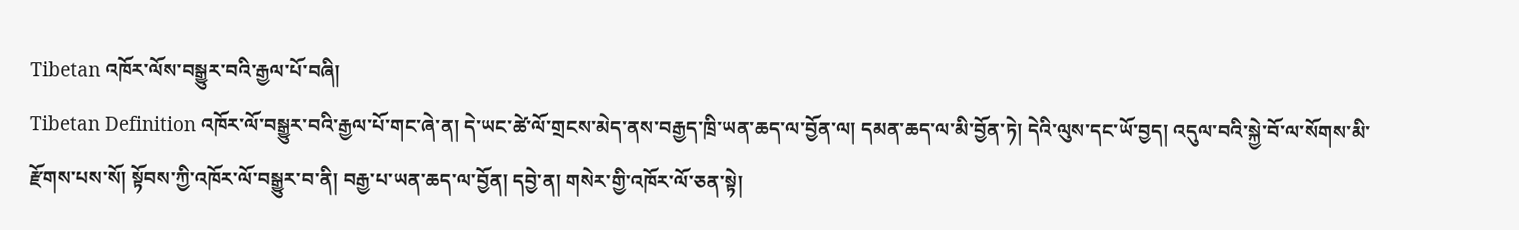Tibetan འཁོར་ལོས་བསྒྱུར་བའི་རྒྱལ་པོ་བཞི།
Tibetan Definition འཁོར་ལོ་བསྒྱུར་བའི་རྒྱལ་པོ་གང་ཞེ་ན། དེ་ཡང་ཚེ་ལོ་གྲངས་མེད་ནས་བརྒྱད་ཁྲི་ཡན་ཆད་ལ་བྱོན་ལ། དམན་ཆད་ལ་མི་བྱོན་ཏེ། དེའི་ལུས་དང་ཡོ་བྱད། འདུལ་བའི་སྐྱེ་བོ་ལ་སོགས་མི་རྫོགས་པས་སོ། སྟོབས་ཀྱི་འཁོར་ལོ་བསྒྱུར་བ་ནི། བརྒྱ་པ་ཡན་ཆད་ལ་བྱོན། དབྱེ་ན། གསེར་གྱི་འཁོར་ལོ་ཅན་སྟེ།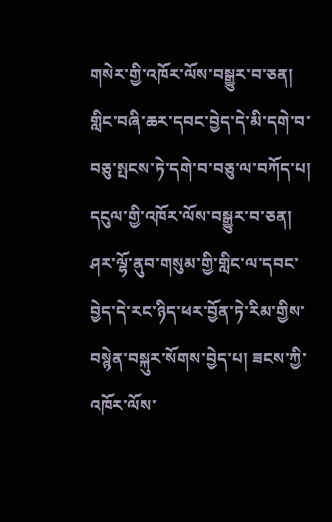གསེར་གྱི་འཁོར་ལོས་བསྒྱུར་བ་ཅན། གླིང་བཞི་ཆར་དབང་བྱེད་དེ་མི་དགེ་བ་བཅུ་སྤངས་ཏེ་དགེ་བ་བཅུ་ལ་བཀོད་པ། དངུལ་གྱི་འཁོར་ལོས་བསྒྱུར་བ་ཅན། ཤར་ལྷོ་ནུབ་གསུམ་གྱི་གླིང་ལ་དབང་བྱེད་དེ་རང་ཉིད་ཕར་བྱོན་ཏེ་རིམ་གྱིས་བསྙེན་བསྐུར་སོགས་བྱེད་པ། ཟངས་ཀྱི་འཁོར་ལོས་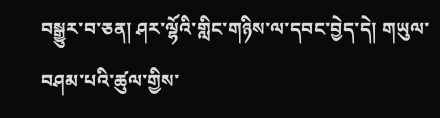བསྒྱུར་བ་ཅན། ཤར་ལྷོའི་གླིང་གཉིས་ལ་དབང་བྱེད་དེ། གཡུལ་བཤམ་པའི་ཚུལ་གྱིས་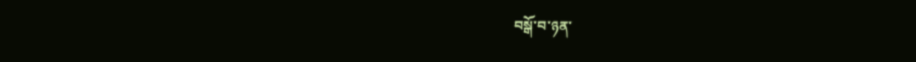བསྒོ་བ་ཉན་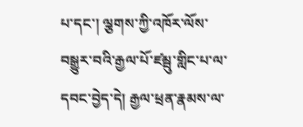པ་དང་། ལྕགས་ཀྱི་འཁོར་ལོས་བསྒྱུར་བའི་རྒྱལ་པོ་ཛམྦུ་གླིང་པ་ལ་དབང་བྱེད་དེ། རྒྱལ་ཕྲན་རྣམས་ལ་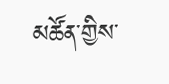མཚོན་གྱིས་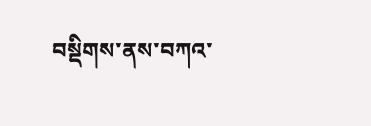བསྡིགས་ནས་བཀའ་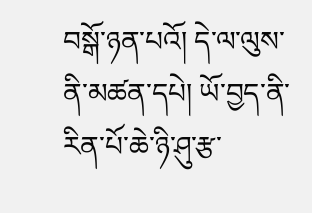བསྒོ་ཉན་པའོ། དེ་ལ་ལུས་ནི་མཚན་དཔེ། ཡོ་བྱད་ནི་རིན་པོ་ཆེ་ཉི་ཤུ་རྩ་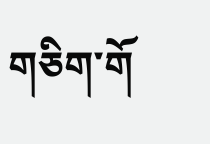གཅིག་གོ